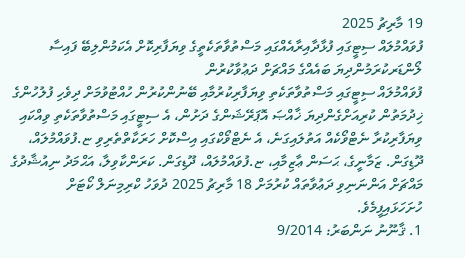19 މާރިޗު 2025
ފުވައްމުލައް ސިޓީގައި ފުޅާދާއިރާއެއްގައި މަސްތުވާތަކެތީގެ ވިޔަފާރިކޮށް އެކަމުންލިބޭ ފައިސާ ލޯންޑަރކުރަމުންދިޔަ ބައެއްގެ މައްޗަށް ދަޢުވާކުރުން
ފުވައްމުލައް ސިޓީގައި މަސްތުވާތަކެތި ވިޔަފާރިކުރުމާއި ބޭނުންކުރުން ހުއްޓުވުމަށް ދިވެހި ފުލުހުންގެ ޚިދުމަތުން ކުރިއަށްގެންދިޔަ ޚާއްޞަ އޮޕަރޭޝަންގެ ދަށުން، އެ ސިޓީގައި މަސްތުވާތަކެތި ވިއްކައި ވިޔަފާރިކުރާ ނެޓްވޯކެއް އަތުލައިގަނެ، އެ ނެޓްވޯކްގައި އިސްކޮށް ހަރަކާތްތެރިވި ޏ.ފުވައްމުލައް، ދޫޑިގަން. ޒަމާނީގެ، ޙަސަން ޢާޒިމާއި، ޏ.ފުވައްމުލައް، ދޫޑިގަން. ކަރަންކާވިލާ، އަޙްމަދު ނިއުޝާދުގެ މައްޗަށް އަންނަނިވި ދަޢުވާތައް ކުރުމަށް 18 މާރިޗު 2025 ދުވަހު ކްރިމިނަލް ކޯޓަށް ހުށަހަޅައިފީމެވެ.
1. ޤާނޫނު ނަންބަރު: 9/2014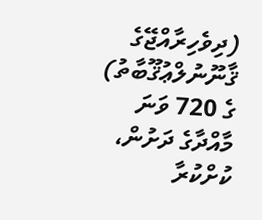(ދިވެހިރާއްޖޭގެ ޤާނޫނުލްޢުޤޫބާތު) ގެ 720 ވަނަ މާއްދާގެ ދަށުން، ކުށްކުރާ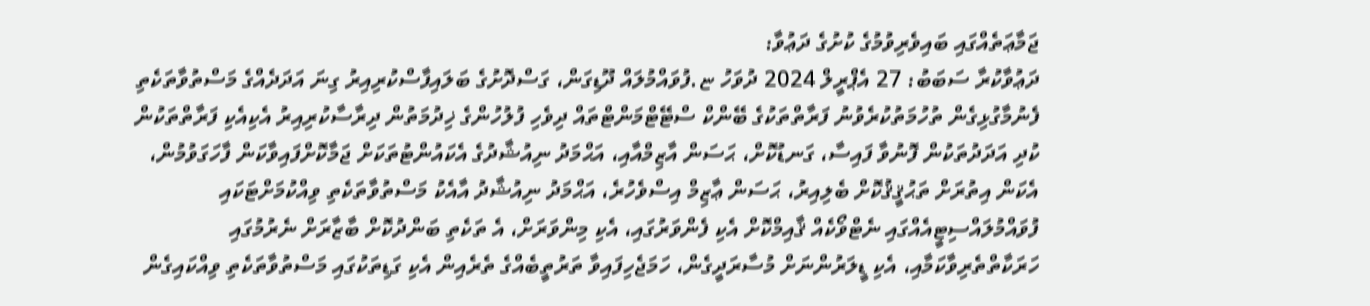ޖަމާޢަތެއްގައި ބައިވެރިވުމުގެ ކުށުގެ ދަޢުވާ:
ދަޢުވާކުރާ ސަބަބު: 27 އެޕްރީލް 2024 ދުވަހު ޏ.ފުވައްމުލައް ދޫޑިގަން، ގަސްދޮށުގެ ބަލައިފާސްކުރިއިރު ގިނަ އަދަދެއްގެ މަސްތުވާތަކެތި ފެނުމާގުޅިގެން ތުހުމަތުކުރެވުނު ފަރާތްތަކުގެ ބޭންކް ސްޓޭޓްމަންޓްތައް ދިވެހި ފުލުހުންގެ ޚިދުމަތުން ދިރާސާކުރިއިރު އެކިއެކި ފަރާތްތަކުން ކުދި އަދަދުތަކުން ފޮނުވާ ފައިސާ، ގަނޑުކޮށް، ޙަސަން އާޒިމްއާއި، އަޙްމަދު ނިއުޝާދުގެ އެކައުންޓުތަކަށް ޖަމާކޮށްފައިވާކަން ފާހަގަވުމުން، އެކަން އިތުރަށް ތަޙުޤީޤުކޮށް ބެލިއިރު، ޙަސަން ޢާޒިމް އިސްވެހުރެ، އަޙްމަދު ނިއުޝާދު އާއެކު މަސްތުވާތަކެތި ވިއްކުމަށްޓަކައި ފުވައްމުލައްސިޓީއެއްގައި ނެޓްވޯކެއް ޤާއިމްކޮށް އެކި ފެންވަރުގައި، އެކި މިންވަރަށް، އެ ތަކެތި ބަންދުކޮށް ބާޒާރަށް ނެރުމުގައި ހަރަކާތްތެރިވާކަމާއި، އެކި ޑީލަރުންނަށް މުސާރަދީގެން، ހަމަޖެހިފައިވާ ތަރުތީބެއްގެ ތެރެއިން އެކި ގަޑިތަކުގައި މަސްތުވާތަކެތި ވިއްކައިގެން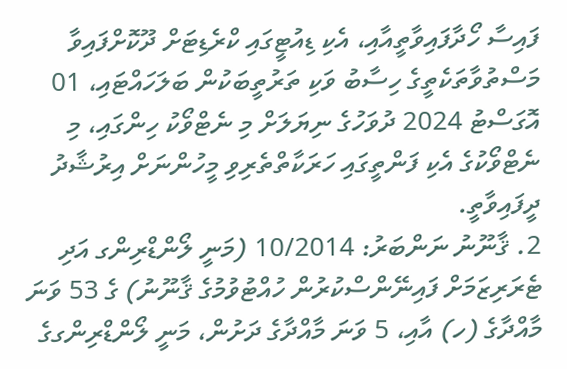ފައިސާ ހޯދާފައިވާތީއާއި، އެކި ޑިއުޓީގައި ކްރެޑިޓަށް ދޫކޮށްފައިވާ މަސްތުވާތަކެތީގެ ހިސާބު ވަކި ތަރުތީބަކުން ބަލަހައްޓައި، 01 އޮގަސްޓު 2024 ދުވަހުގެ ނިޔަލަށް މި ނެޓްވޯކު ހިންގައި، މި ނެޓްވޯކުގެ އެކި ފަންތީގައި ހަރަކާތްތެރިވި މީހުންނަށް އިރުޝާދު ދީފައިވާތީ.
2. ޤާނޫނު ނަންބަރު: 10/2014 (މަނީ ލޯންޑްރިންގ އަދި ޓެރަރިޒަމަށް ފައިނޭންސްކުރުން ހުއްޓުވުމުގެ ޤާނޫނު) ގެ 53 ވަނަ މާއްދާގެ (ހ) އާއި، 5 ވަނަ މާއްދާގެ ދަށުން، މަނީ ލޯންޑްރިންގގެ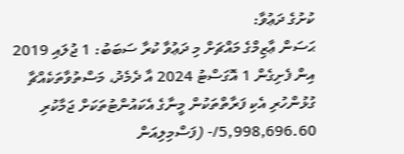ކުށުގެ ދަޢުވާ:
ޙަސަން ޢާޒިމްގެ މައްޗަށް މި ދަޢުވާ ކުރާ ސަބަބު: 1 ޖުލައި 2019 އިން ފެށިގެން 1 އޮގަސްޓު 2024 އާ ދެމެދު، މަސްތުވާތަކެއްޗާ ގުޅުންހުރި އެކި ފަރާތްތަކުން މީނާގެ އެކައުންޓުތަކަށް ޖަމާކުރި 5,998,696.60/- (ފަސްމިލިއަން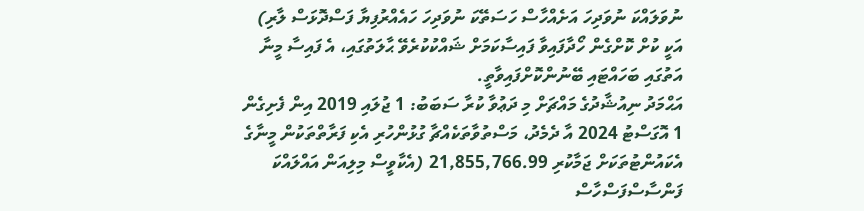ނުވަލައްކަ ނުވަދިހަ އަށެއްހާސް ހަސަތޭކަ ނުވަދިހަ ހައެއްރުފިޔާ ފަސްދޮޅަސް ލާރި) އަކީ ކުށް ކޮށްގެން ހޯދާފައިވާ ފައިސާކަމަށް ޝައްކުކުރެވޭ ޙާލަތުގައި، އެ ފައިސާ މީނާ އަތުގައި ބަހައްޓައި ބޭނުންކޮށްފައިވާތީ.
އަޙްމަދު ނިއުޝާދުގެ މައްޗަށް މި ދަޢުވާ ކުރާ ސަބަބު: 1 ޖުލައި 2019 އިން ފެށިގެން 1 އޮގަސްޓު 2024 އާ ދެމެދު، މަސްތުވާތަކެއްޗާ ގުޅުންހުރި އެކި ފަރާތްތަކުން މީނާގެ އެކައުންޓުތަކަށް ޖަމާކުރި 21,855,766.99 (އެކާވީސް މިލިއަން އައްލައްކަ ފަންސާސްފަސްހާސް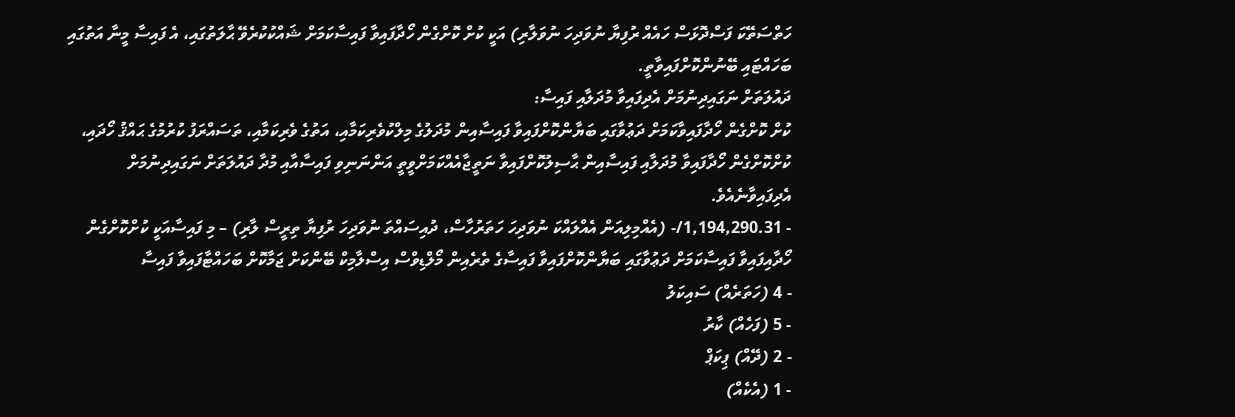ހަތްސަތޭކަ ފަސްދޮޅަސް ހައެއް ރުފިޔާ ނުވަދިހަ ނުވަލާރި) އަކީ ކުށް ކޮށްގެން ހޯދާފައިވާ ފައިސާކަމަށް ޝައްކުކުރެވޭ ޙާލަތުގައި، އެ ފައިސާ މީނާ އަތުގައި ބަހައްޓައި ބޭނުންކޮށްފައިވާތީ.
ދައުލަތަށް ނަގައިދިނުމަށް އެދިފައިވާ މުދަލާއި ފައިސާ:
ކުށް ކޮށްގެން ހޯދާފައިވާކަމަށް ދަޢުވާގައި ބަޔާންކޮށްފައިވާ ފައިސާއިން މުދަލުގެ މިލްކުވެރިކަމާއި، އަތުގެ ވެރިކަމާއި، ތަސައްރަފު ކުރުމުގެ ޙައްޤު ހޯދައި، ކުށްކޮށްގެން ހޯދާފައިވާ މުދަލާއި ފައިސާއިން ޙާސިލުކޮށްފައިވާ ނަތީޖާއެއްކަމަށްވީތީ އަންނަނިވި ފައިސާއާއި މުދާ ދައުލަތަށް ނަގައިދިނުމަށް އެދިފައިވާނެއެވެ.
- 1,194,290.31/- (އެއްމިލިއަން އެއްލައްކަ ނުވަދިހަ ހަތަރުހާސް، ދުއިސައްތަ ނުވަދިހަ ރުފިޔާ ތިރީސް ލާރި) – މި ފައިސާއަކީ ކުށްކޮށްގެން ހޯދާއިފައިވާ ފައިސާކަމަށް ދަޢުވާގައި ބަޔާންކޮށްފައިވާ ފައިސާގެ ތެރެއިން މޯލްޑިވްސް އިސްލާމިކް ބޭންކަށް ޖަމާކޮށް ބަހައްޓާފައިވާ ފައިސާ
- 4 (ހަތަރެއް) ސައިކަލު
- 5 (ފަހެއް) ކާރު
- 2 (ދޭއް) ޕިކަޕް
- 1 (އެކެއް)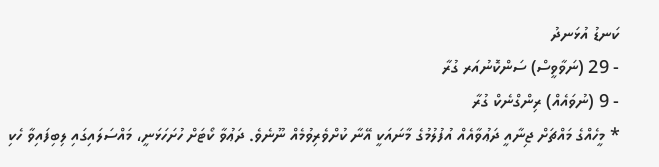ކަނޑު އުޅަނދު
- 29 (ނަވާވީސް) ސަންކޮނުއަރ ގުރާ
- 9 (ނުވައެއް) ރިންގްނެކް ގުރާ
* މީހެއްގެ މައްޗަށް ޖިނާއީ ދަޢުވާއެއް އުފުލުމުގެ މާނައަކީ އޭނާ ކުށްވެރިވުމެއް ނޫނެވެ. ދަޢުވާ ކޯޓަށް ހުށަހަޅަނީ، މައްސަލައިގައި ލިބިފައިވާ ހެކި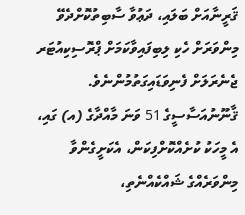ޤަރީނާއަށް ބަލައި، ދަޢުވާ ސާބިތުކޮށްދެވޭ މިންވަރަށް ހެކި ލިބިފައިވާކަމަށް ޕްރޮސިކިއުޓަރ ޖެނެރަލަށް ފެނިވަޑައިގަތުމުންނެވެ. ޤާނޫނުއަސާސީގެ 51 ވަނަ މާއްދާގެ (އ) ގައި، އެ މީހަކު ކުށެއްކޮށްފިކަން، އެކަށީގެންވާ މިންވަރެއްގެ ޝައްކެއްނެތި،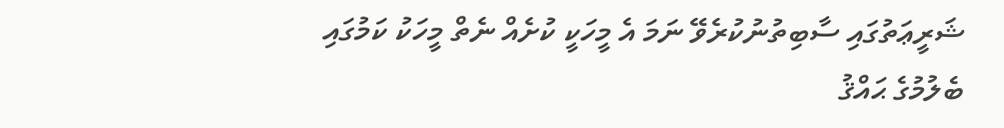ޝަރީޢަތުގައި ސާބިތުނުކުރެވޭ ނަމަ އެ މީހަކީ ކުށެއް ނެތް މީހަކު ކަމުގައި ބެލުމުގެ ޙައްޤު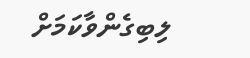ލިބިގެންވާކަމަށް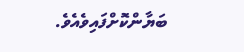ބަޔާންކޮށްފައިވެއެވެ.